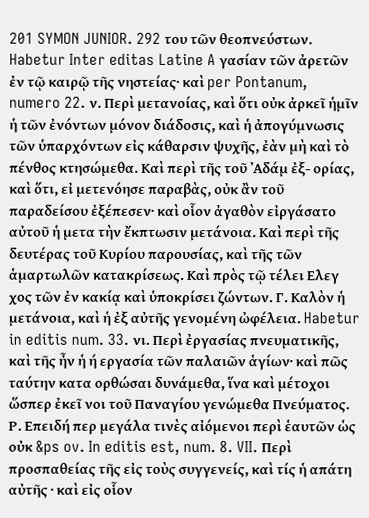201 SYMON JUNIOR. 292 του τῶν θεοπνεύστων. Habetur Inter editas Latine A γασίαν τῶν ἀρετῶν ἐν τῷ καιρῷ τῆς νηστείας· καὶ per Pontanum, numero 22. ν. Περὶ μετανοίας, καὶ ὅτι οὐκ ἀρκεῖ ἡμῖν ἡ τῶν ἐνόντων μόνον διάδοσις, καὶ ἡ ἀπογύμνωσις τῶν ὑπαρχόντων εἰς κάθαρσιν ψυχῆς, ἐὰν μὴ καὶ τὸ πένθος κτησώμεθα. Καὶ περὶ τῆς τοῦ ᾿Αδάμ ἐξ- ορίας, καὶ ὅτι, εἰ μετενόησε παραβὰς, οὐκ ἂν τοῦ παραδείσου ἐξέπεσεν· καὶ οἷον ἀγαθὸν εἰργάσατο αὐτοῦ ἡ μετα τὴν ἔκπτωσιν μετάνοια. Καὶ περὶ τῆς δευτέρας τοῦ Κυρίου παρουσίας, καὶ τῆς τῶν ἁμαρτωλῶν κατακρίσεως. Καὶ πρὸς τῷ τέλει Ελεγ χος τῶν ἐν κακίᾳ καὶ ὑποκρίσει ζώντων. Γ. Καλὸν ἡ μετάνοια, καὶ ἡ ἐξ αὐτῆς γενομένη ὠφέλεια. Habetur in editis num. 33. νι. Περὶ ἐργασίας πνευματικῆς, καὶ τῆς ἦν ἡ ή εργασία τῶν παλαιῶν ἁγίων· καὶ πῶς ταύτην κατα ορθώσαι δυνάμεθα, ἵνα καὶ μέτοχοι ὥσπερ ἐκεῖ νοι τοῦ Παναγίου γενώμεθα Πνεύματος. Ρ. Επειδή περ μεγάλα τινὲς αἰόμενοι περὶ ἑαυτῶν ὡς οὐκ &ps ov. In editis est, num. 8. VII. Περὶ προσπαθείας τῆς εἰς τοὺς συγγενείς, καὶ τίς ἡ απάτη αὐτῆς · καὶ εἰς οἷον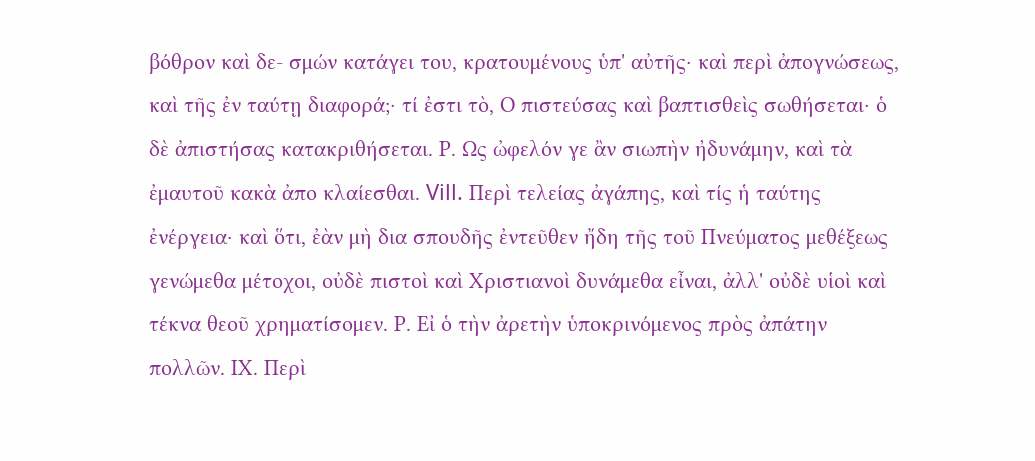βόθρον καὶ δε- σμών κατάγει του, κρατουμένους ὑπ' αὐτῆς· καὶ περὶ ἀπογνώσεως, καὶ τῆς ἐν ταύτῃ διαφορά;· τί ἐστι τὸ, Ο πιστεύσας καὶ βαπτισθεὶς σωθήσεται· ὁ δὲ ἀπιστήσας κατακριθήσεται. Ρ. Ως ὠφελόν γε ἂν σιωπὴν ἠδυνάμην, καὶ τὰ ἐμαυτοῦ κακὰ ἀπο κλαίεσθαι. Vill. Περὶ τελείας ἀγάπης, καὶ τίς ἡ ταύτης ἐνέργεια· καὶ ὅτι, ἐὰν μὴ δια σπουδῆς ἐντεῦθεν ἤδη τῆς τοῦ Πνεύματος μεθέξεως γενώμεθα μέτοχοι, οὐδὲ πιστοὶ καὶ Χριστιανοὶ δυνάμεθα εἶναι, ἀλλ' οὐδὲ υἱοὶ καὶ τέκνα θεοῦ χρηματίσομεν. Ρ. Εἰ ὁ τὴν ἀρετὴν ὑποκρινόμενος πρὸς ἀπάτην πολλῶν. ΙΧ. Περὶ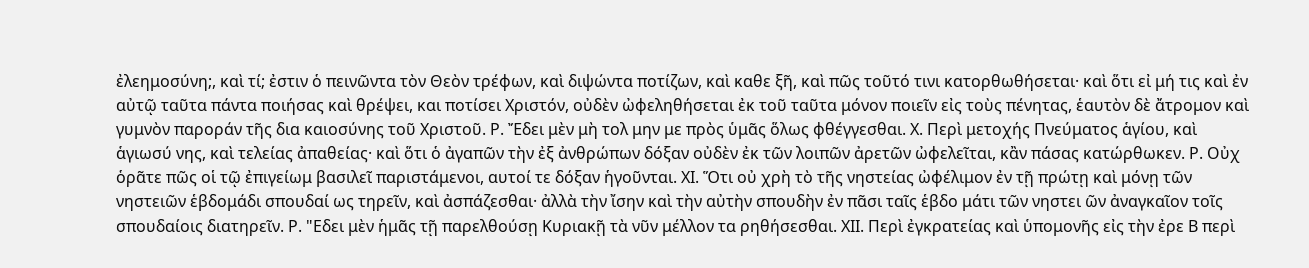ἐλεημοσύνη;, καὶ τί; ἐστιν ὁ πεινῶντα τὸν Θεὸν τρέφων, καὶ διψώντα ποτίζων, καὶ καθε ξῆ, καὶ πῶς τοῦτό τινι κατορθωθήσεται· καὶ ὅτι εἰ μή τις καὶ ἐν αὐτῷ ταῦτα πάντα ποιήσας καὶ θρέψει, και ποτίσει Χριστόν, οὐδὲν ὠφεληθήσεται ἐκ τοῦ ταῦτα μόνον ποιεῖν εἰς τοὺς πένητας, ἑαυτὸν δὲ ἄτρομον καὶ γυμνὸν παροράν τῆς δια καιοσύνης τοῦ Χριστοῦ. Ρ. Ἔδει μὲν μὴ τολ μην με πρὸς ὑμᾶς ὅλως φθέγγεσθαι. Χ. Περὶ μετοχής Πνεύματος ἁγίου, καὶ ἁγιωσύ νης, καὶ τελείας ἀπαθείας· καὶ ὅτι ὁ ἀγαπῶν τὴν ἐξ ἀνθρώπων δόξαν οὐδὲν ἐκ τῶν λοιπῶν ἀρετῶν ὠφελεῖται, κἂν πάσας κατώρθωκεν. Ρ. Οὐχ ὁρᾶτε πῶς οἱ τῷ ἐπιγείωμ βασιλεῖ παριστάμενοι, αυτοί τε δόξαν ἡγοῦνται. ΧΙ. Ὅτι οὐ χρὴ τὸ τῆς νηστείας ὠφέλιμον ἐν τῇ πρώτῃ καὶ μόνῃ τῶν νηστειῶν ἑβδομάδι σπουδαί ως τηρεῖν, καὶ ἀσπάζεσθαι· ἀλλὰ τὴν ἴσην καὶ τὴν αὐτὴν σπουδὴν ἐν πᾶσι ταῖς ἑβδο μάτι τῶν νηστει ῶν ἀναγκαῖον τοῖς σπουδαίοις διατηρεῖν. Ρ. "Εδει μὲν ἡμᾶς τῇ παρελθούσῃ Κυριακῇ τὰ νῦν μέλλον τα ρηθήσεσθαι. ΧΙΙ. Περὶ ἐγκρατείας καὶ ὑπομονῆς εἰς τὴν ἐρε Β περὶ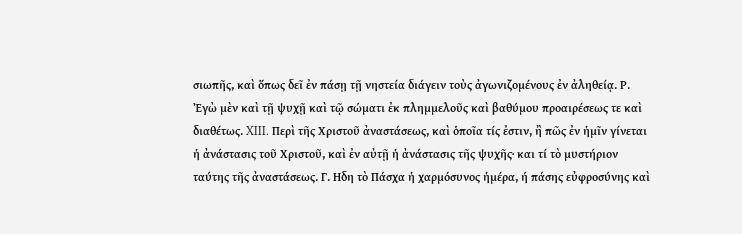σιωπῆς, καὶ ὅπως δεῖ ἐν πάσῃ τῇ νηστεία διάγειν τοὺς ἀγωνιζομένους ἐν ἀληθείᾳ. Ρ. Ἐγὼ μὲν καὶ τῇ ψυχῇ καὶ τῷ σώματι ἐκ πλημμελοῦς καὶ βαθύμου προαιρέσεως τε καὶ διαθέτως. XIII. Περὶ τῆς Χριστοῦ ἀναστάσεως, καὶ ὁποῖα τίς ἐστιν, ἢ πῶς ἐν ἡμῖν γίνεται ἡ ἀνάστασις τοῦ Χριστοῦ, καὶ ἐν αὐτῇ ἡ ἀνάστασις τῆς ψυχῆς· και τί τὸ μυστήριον ταύτης τῆς ἀναστάσεως. Γ. Ηδη τὸ Πάσχα ἡ χαρμόσυνος ἡμέρα, ή πάσης εὐφροσύνης καὶ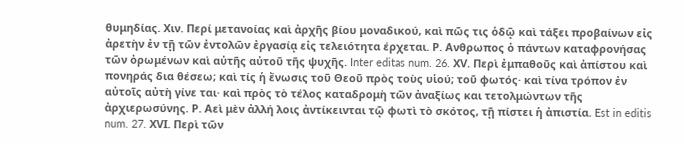θυμηδίας. Χιν. Περί μετανοίας καὶ ἀρχῆς βίου μοναδικού, καὶ πῶς τις ὁδῷ καὶ τάξει προβαίνων εἰς ἀρετὴν ἐν τῇ τῶν ἐντολῶν ἐργασίᾳ εἰς τελειότητα έρχεται. Ρ. Ανθρωπος ὁ πάντων καταφρονήσας τῶν ὀρωμένων καὶ αὐτῆς αὐτοῦ τῆς ψυχῆς. Inter editas num. 26. ΧV. Περὶ ἐμπαθοῦς καὶ ἀπίστου καὶ πονηράς δια θέσεω; καὶ τίς ἡ ἔνωσις τοῦ Θεοῦ πρὸς τοὺς υἱού; τοῦ φωτός· καὶ τίνα τρόπον ἐν αὐτοῖς αὐτὴ γίνε ται· καὶ πρὸς τὸ τέλος καταδρομὴ τῶν ἀναξίως και τετολμώντων τῆς ἀρχιερωσύνης. Ρ. Αεὶ μὲν ἀλλή λοις ἀντίκεινται τῷ φωτὶ τὸ σκότος, τῇ πίστει ἡ ἀπιστία. Est in editis num. 27. ΧVΙ. Περὶ τῶν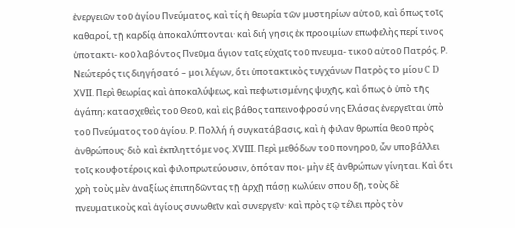ἐνεργειῶν τοῦ ἁγίου Πνεύματος, καὶ τίς ἡ θεωρία τῶν μυστηρίων αὐτοῦ, καὶ ὅπως τοῖς καθαροί, τῇ καρδίᾳ ἀποκαλύπτονται· καὶ διή γησις ἐκ προοιμίων επωφελὴς περί τινος ὑποτακτι- κοῦ λαβόντος Πνεῦμα ἅγιον ταῖς εὐχαῖς τοῦ πνευμα- τικοῦ αὐτοῦ Πατρός. Ρ. Νεώτερός τις διηγήσατό – μοι λέγων, ὅτι ὑποτακτικὸς τυγχάνων Πατρὸς το μίου C D ΧVΙΙ. Περὶ θεωρίας καὶ ἀποκαλύψεως, καὶ πεφωτισμένης ψυχῆς, καὶ ὅπως ὁ ὑπὸ τῆς ἀγάπη; κατασχεθεὶς τοῦ Θεοῦ, καὶ εἰς βάθος ταπεινοφροσύ νης Ελάσας ἐνεργεῖται ὑπὸ τοῦ Πνεύματος τοῦ ἁγίου. Ρ. Πολλή ή συγκατάβασις, καὶ ἡ φιλαν θρωπία θεοῦ πρὸς ἀνθρώπους· διὸ καὶ ἐκπληττόμε νος. ΧVΙΙΙ. Περὶ μεθόδων τοῦ πονηροῦ, ὧν υποβάλλει τοῖς κουφοτέροις καὶ φιλοπρωτεύουσιν, ὁπόταν ποι- μὴν ἐξ ἀνθρώπων γίνηται. Καὶ ὅτι χρὴ τοὺς μὲν ἀναξίως ἐπιπηδῶντας τῇ ἀρχῇ πάσῃ κωλύειν σπου δῇ, τοὺς δὲ πνευματικοὺς καὶ ἁγίους συνωθεῖν καὶ συνεργεῖν· καὶ πρὸς τῷ τέλει πρὸς τὸν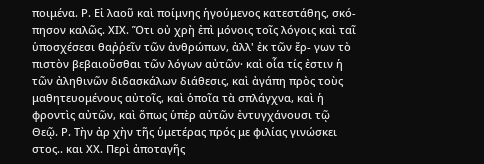ποιμένα. Ρ. Εἰ λαοῦ καὶ ποίμνης ἡγούμενος κατεστάθης, σκό- πησον καλῶς. ΧΙΧ. Ὅτι οὐ χρὴ ἐπὶ μόνοις τοῖς λόγοις καὶ ταῖ ὑποσχέσεσι θαῤῥεῖν τῶν ἀνθρώπων, ἀλλ' ἐκ τῶν ἔρ- γων τὸ πιστὸν βεβαιοῦσθαι τῶν λόγων αὐτῶν· καὶ οἷα τίς ἐστιν ἡ τῶν ἀληθινῶν διδασκάλων διάθεσις, καὶ ἀγάπη πρὸς τοὺς μαθητευομένους αὐτοῖς, καὶ ὁποῖα τὰ σπλάγχνα, καὶ ἡ φροντὶς αὐτῶν, καὶ ὅπως ὑπὲρ αὐτῶν ἐντυγχάνουσι τῷ Θεῷ. Ρ. Τὴν ἀρ χὴν τῆς ὑμετέρας πρός με φιλίας γινώσκει στος.. και ΧΧ. Περὶ ἀποταγῆς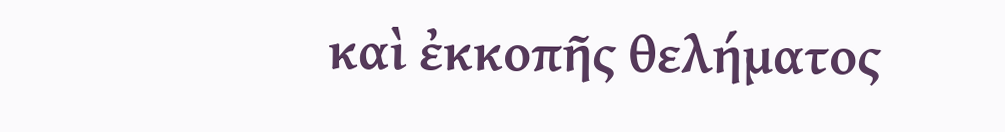καὶ ἐκκοπῆς θελήματος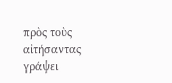πρὸς τοὺς αἰτήσαντας γράψει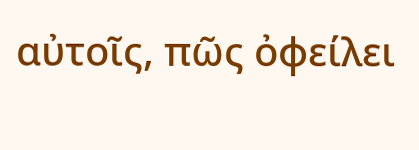αὐτοῖς, πῶς ὀφείλει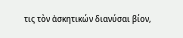τις τὸν ἀσκητικών διανύσαι βίον,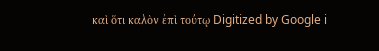καὶ ὅτι καλὸν ἐπὶ τούτῳ Digitized by Google i